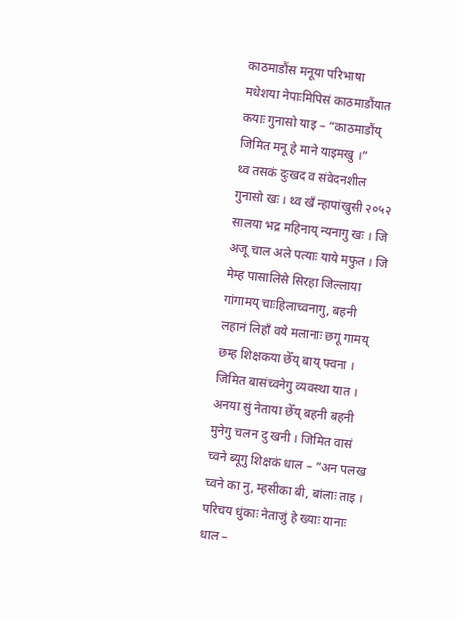काठमाडौंस मनूया परिभाषा
मधेशया नेपाःमिपिसं काठमाडौंयात कयाः गुनासो याइ – “काठमाडौंय् जिमित मनू हे माने याइमखु ।”
थ्व तसकं दुःखद व संवेदनशील गुनासो खः । थ्व खँ न्हापांखुसी २०५२ सालया भद्र महिनाय् न्यनागु खः । जि अजू चाल अले पत्याः याये मफुत । जि मेम्ह पासालिसे सिरहा जिल्लाया गांगामय् चाःहिलाच्वनागु, बहनी लहानं लिहाँ वये मलानाः छगू गामय् छम्ह शिक्षकया छेँय् बाय् फ्वना । जिमित बासंच्वनेगु व्यवस्था यात । अनया सुं नेताया छेँय् बहनी बहनी मुनेगु चलन दु खनी । जिमित वासं च्वने ब्यूगु शिक्षकं धाल – “अन पलख च्वने का नु, म्हसीका बी, बांलाः ताइ ।
परिचय धुंकाः नेताजुं हे ख्याः यानाः धाल –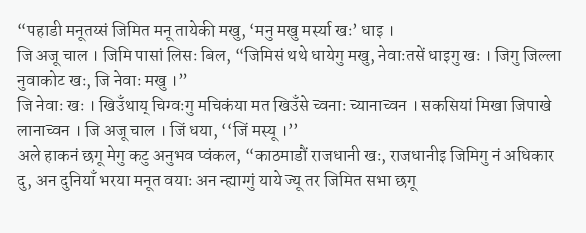“पहाडी मनूतय्सं जिमित मनू तायेकी मखु, ‘मनु मखु मर्स्या खः’ धाइ ।
जि अजू चाल । जिमि पासां लिसः बिल, “जिमिसं थथे धायेगु मखु, नेवाःतसें धाइगु खः । जिगु जिल्ला नुवाकोट खः, जि नेवाः मखु ।”
जि नेवाः खः । खिउँथाय् चिग्वःगु मचिकंया मत खिउँसे च्वनाः च्यानाच्वन । सकसियां मिखा जिपाखे लानाच्वन । जि अजू चाल । जिं धया, ‘‘जिं मस्यू ।’’
अले हाकनं छगू मेगु कटु अनुभव प्वंकल, “काठमाडौं राजधानी खः, राजधानीइ जिमिगु नं अधिकार दु, अन दुनियाँ भरया मनूत वयाः अन न्ह्याग्गुं याये ज्यू तर जिमित सभा छगू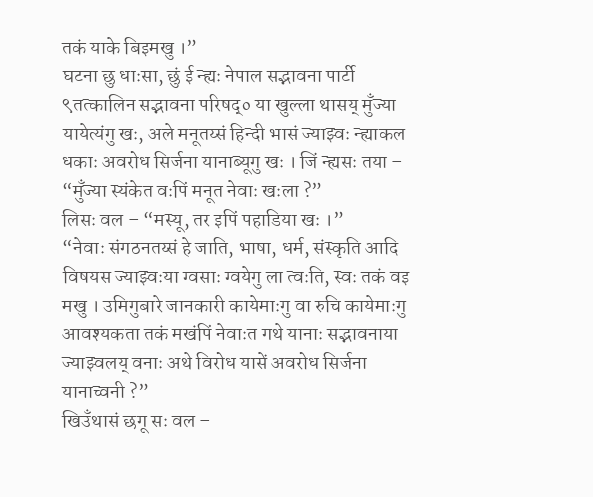तकं याके बिइमखु ।”
घटना छु धाःसा, छुं ई न्ह्यः नेपाल सद्भावना पार्टी ९तत्कालिन सद्भावना परिषद्० या खुल्ला थासय् मुँज्या यायेत्यंगु खः, अले मनूतय्सं हिन्दी भासं ज्याझ्वः न्ह्याकल धकाः अवरोध सिर्जना यानाब्यूगु खः । जिं न्ह्यसः तया – “मुँज्या स्यंकेत वःपिं मनूत नेवाः खःला ?”
लिसः वल – “मस्यू, तर इपिं पहाडिया खः ।”
“नेवाः संगठनतय्सं हे जाति, भाषा, धर्म, संस्कृति आदि विषयस ज्याझ्वःया ग्वसाः ग्वयेगु ला त्वःति, स्वः तकं वइ मखु । उमिगुबारे जानकारी कायेमाःगु वा रुचि कायेमाःगु आवश्यकता तकं मखंपिं नेवाःत गथे यानाः सद्भावनाया ज्याझ्वलय् वनाः अथे विरोध यासें अवरोध सिर्जना यानाच्वनी ?”
खिउँथासं छगू सः वल –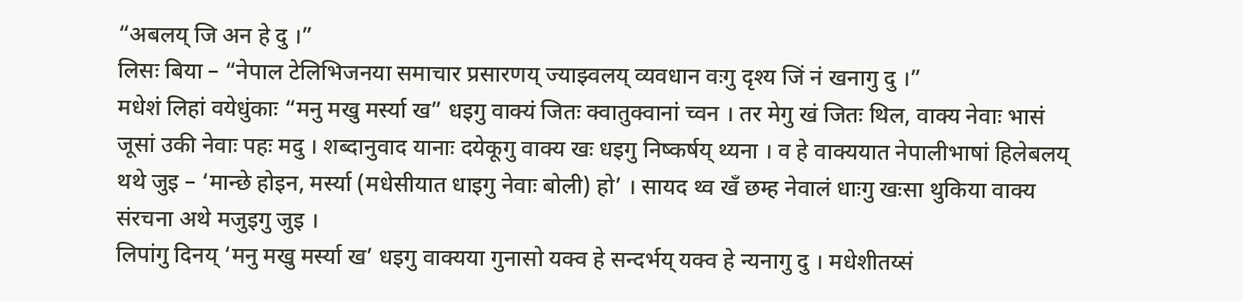“अबलय् जि अन हे दु ।”
लिसः बिया – “नेपाल टेलिभिजनया समाचार प्रसारणय् ज्याझ्वलय् व्यवधान वःगु दृश्य जिं नं खनागु दु ।”
मधेशं लिहां वयेधुंकाः “मनु मखु मर्स्या ख” धइगु वाक्यं जितः क्वातुक्वानां च्वन । तर मेगु खं जितः थिल, वाक्य नेवाः भासं जूसां उकी नेवाः पहः मदु । शब्दानुवाद यानाः दयेकूगु वाक्य खः धइगु निष्कर्षय् थ्यना । व हे वाक्ययात नेपालीभाषां हिलेबलय् थथे जुइ – ‘मान्छे होइन, मर्स्या (मधेसीयात धाइगु नेवाः बोली) हो’ । सायद थ्व खँ छम्ह नेवालं धाःगु खःसा थुकिया वाक्य संरचना अथे मजुइगु जुइ ।
लिपांगु दिनय् ‘मनु मखु मर्स्या ख’ धइगु वाक्यया गुनासो यक्व हे सन्दर्भय् यक्व हे न्यनागु दु । मधेशीतय्सं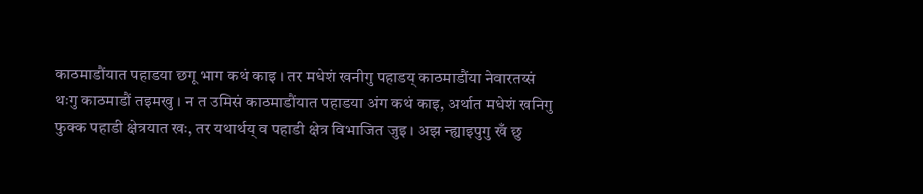काठमाडौंयात पहाडया छगू भाग कथं काइ । तर मधेशं खनीगु पहाडय् काठमाडौंया नेवारतय्सं थःगु काठमाडौं तइमखु । न त उमिसं काठमाडौंयात पहाडया अंग कथं काइ, अर्थात मधेशं खनिगु फुक्क पहाडी क्षेत्रयात खः, तर यथार्थय् व पहाडी क्षेत्र विभाजित जुइ । अझ न्ह्याइपुगु खँ छु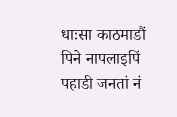धाःसा काठमाडौं पिने नापलाइपिं पहाडी जनतां नं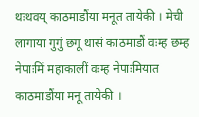थःथवय् काठमाडौंया मनूत तायेकी । मेची लागाया गुगुं छगू थासं काठमाडौं वःम्ह छम्ह नेपाःमिं महाकालीं वःम्ह नेपाःमियात काठमाडौंया मनू तायेकी ।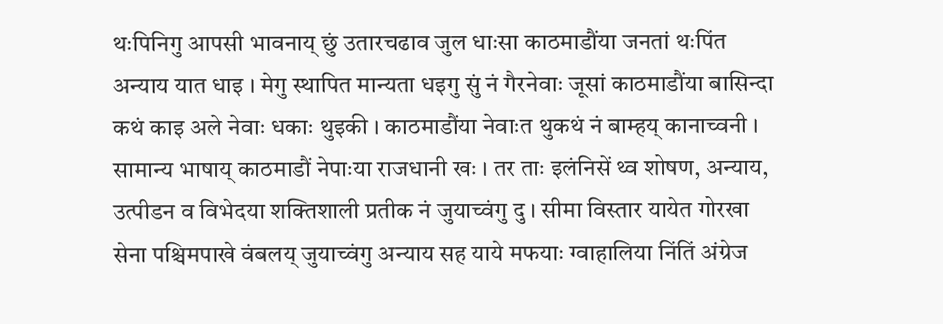थःपिनिगु आपसी भावनाय् छुं उतारचढाव जुल धाःसा काठमाडौंया जनतां थःपिंत अन्याय यात धाइ । मेगु स्थापित मान्यता धइगु सुं नं गैरनेवाः जूसां काठमाडौंया बासिन्दा कथं काइ अले नेवाः धकाः थुइकी । काठमाडौंया नेवाःत थुकथं नं बाम्हय् कानाच्वनी ।
सामान्य भाषाय् काठमाडौं नेपाःया राजधानी खः । तर ताः इलंनिसें थ्व शोषण, अन्याय, उत्पीडन व विभेदया शक्तिशाली प्रतीक नं जुयाच्वंगु दु । सीमा विस्तार यायेत गोरखा सेना पश्चिमपाखे वंबलय् जुयाच्वंगु अन्याय सह याये मफयाः ग्वाहालिया निंतिं अंग्रेज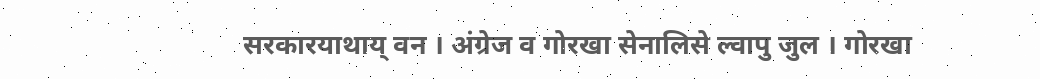सरकारयाथाय् वन । अंग्रेज व गोरखा सेनालिसे ल्वापु जुल । गोरखा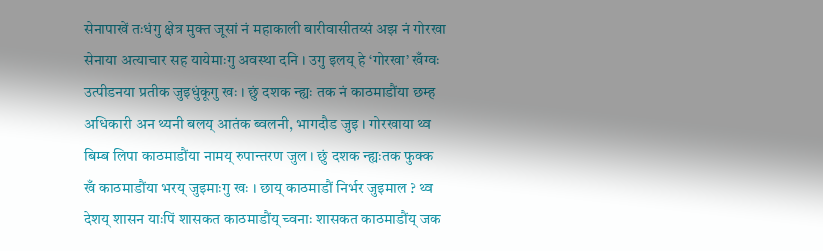सेनापाखें तःधंगु क्षेत्र मुक्त जूसां नं महाकाली बारीवासीतय्सं अझ नं गोरखा सेनाया अत्याचार सह यायेमाःगु अवस्था दनि । उगु इलय् हे ‘गोरखा’ खँग्वः उत्पीडनया प्रतीक जुइधुंकूगु खः । छुं दशक न्ह्यः तक नं काठमाडौंया छम्ह अधिकारी अन थ्यनी बलय् आतंक ब्वलनी, भागदौड जुइ । गोरखाया थ्व बिम्ब लिपा काठमाडौंया नामय् रुपान्तरण जुल । छुं दशक न्ह्यःतक फुक्क खँ काठमाडौंया भरय् जुइमाःगु खः । छाय् काठमाडौं निर्भर जुइमाल ? थ्व देशय् शासन याःपिं शासकत काठमाडौंय् च्वनाः शासकत काठमाडौंय् जक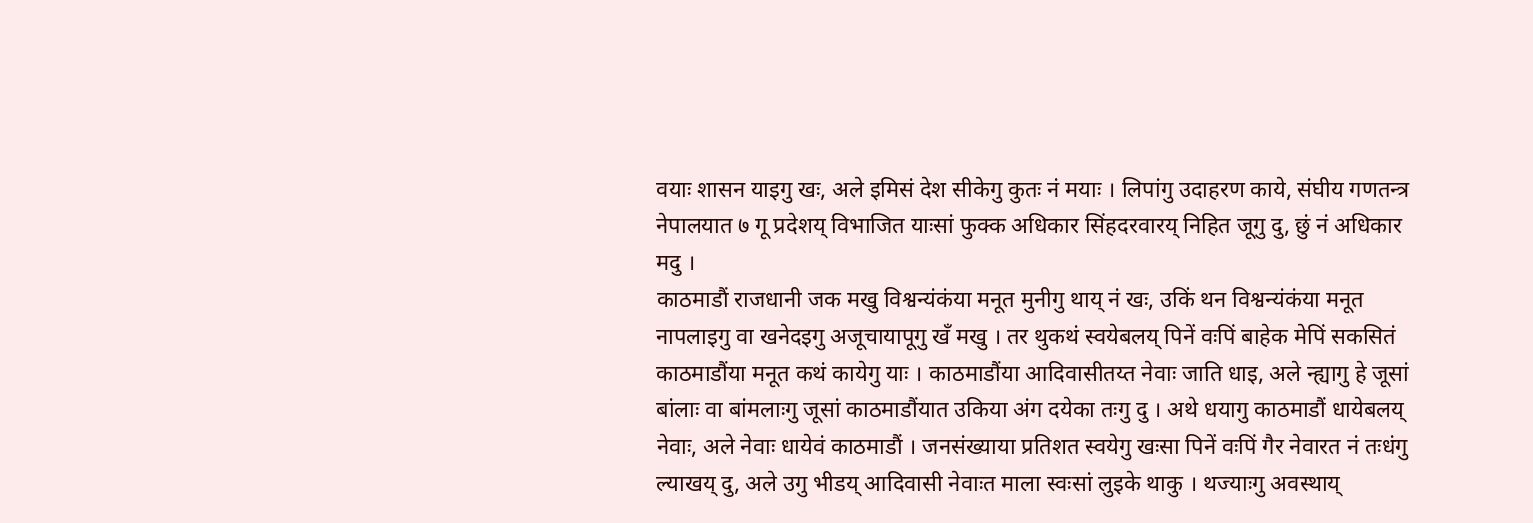वयाः शासन याइगु खः, अले इमिसं देश सीकेगु कुतः नं मयाः । लिपांगु उदाहरण काये, संघीय गणतन्त्र नेपालयात ७ गू प्रदेशय् विभाजित याःसां फुक्क अधिकार सिंहदरवारय् निहित जूगु दु, छुं नं अधिकार मदु ।
काठमाडौं राजधानी जक मखु विश्वन्यंकंया मनूत मुनीगु थाय् नं खः, उकिं थन विश्वन्यंकंया मनूत नापलाइगु वा खनेदइगु अजूचायापूगु खँ मखु । तर थुकथं स्वयेबलय् पिनें वःपिं बाहेक मेपिं सकसितं काठमाडौंया मनूत कथं कायेगु याः । काठमाडौंया आदिवासीतय्त नेवाः जाति धाइ, अले न्ह्यागु हे जूसां बांलाः वा बांमलाःगु जूसां काठमाडौंयात उकिया अंग दयेका तःगु दु । अथे धयागु काठमाडौं धायेबलय् नेवाः, अले नेवाः धायेवं काठमाडौं । जनसंख्याया प्रतिशत स्वयेगु खःसा पिनें वःपिं गैर नेवारत नं तःधंगु ल्याखय् दु, अले उगु भीडय् आदिवासी नेवाःत माला स्वःसां लुइके थाकु । थज्याःगु अवस्थाय्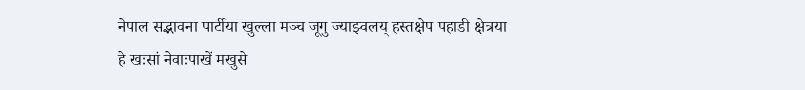नेपाल सद्भावना पार्टीया खुल्ला मञ्च जूगु ज्याझ्वलय् हस्तक्षेप पहाडी क्षेत्रया हे खःसां नेवाःपाखें मखुसे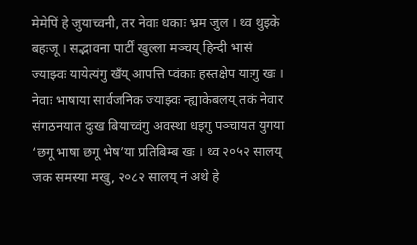मेमेपिं हे जुयाच्वनी, तर नेवाः धकाः भ्रम जुल । थ्व थुइके बहःजू । सद्भावना पार्टीं खुल्ला मञ्चय् हिन्दी भासं ज्याझ्वः यायेत्यंगु खँय् आपत्ति प्वंकाः हस्तक्षेप याःगु खः । नेवाः भाषाया सार्वजनिक ज्याझ्वः न्ह्याकेबलय् तकं नेवार संगठनयात दुःख बियाच्वंगु अवस्था धइगु पञ्चायत युगया ‘छगू भाषा छगू भेष’या प्रतिबिम्ब खः । थ्व २०५२ सालय् जक समस्या मखु, २०८२ सालय् नं अथे हे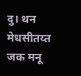दु। थन मेधसीतय्त जक मनू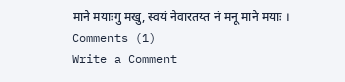माने मयाःगु मखु, स्वयं नेवारतय्त नं मनू माने मयाः ।
Comments (1)
Write a Comment